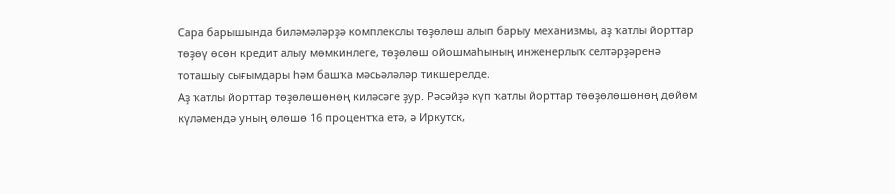Сара барышында биләмәләрҙә комплекслы төҙөлөш алып барыу механизмы, аҙ ҡатлы йорттар төҙөү өсөн кредит алыу мөмкинлеге, төҙөлөш ойошмаһының инженерлыҡ селтәрҙәренә тоташыу сығымдары һәм башҡа мәсьәләләр тикшерелде.
Аҙ ҡатлы йорттар төҙөлөшөнөң киләсәге ҙур. Рәсәйҙә күп ҡатлы йорттар төөҙөлөшөнөң дөйөм күләмендә уның өлөшө 16 процентҡа етә, ә Иркутск,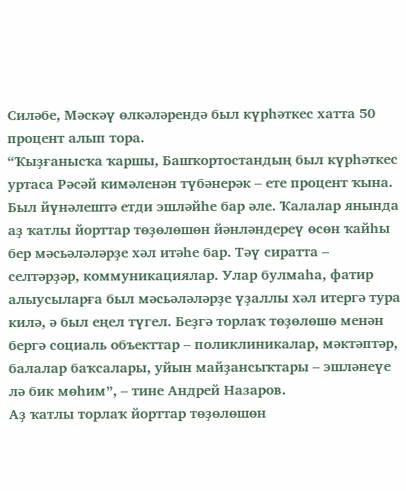Силәбе, Мәскәү өлкәләрендә был күрһәткес хатта 50 процент алып тора.
“Ҡыҙғанысҡа ҡаршы, Башҡортостандың был күрһәткес уртаса Рәсәй кимәленән түбәнерәк – ете процент ҡына. Был йүнәлештә етди эшләйһе бар әле. Ҡалалар янында аҙ ҡатлы йорттар төҙөлөшөн йәнләндереү өсөн ҡайһы бер мәсьәләләрҙе хәл итәһе бар. Тәү сиратта – селтәрҙәр, коммуникациялар. Улар булмаһа, фатир алыусыларға был мәсьәләләрҙе үҙаллы хәл итергә тура килә, ә был еңел түгел. Беҙгә торлаҡ төҙөлөшө менән бергә социаль объекттар – поликлиникалар, мәктәптәр, балалар баҡсалары, уйын майҙансыҡтары – эшләнеүе лә бик мөһим”, – тине Андрей Назаров.
Аҙ ҡатлы торлаҡ йорттар төҙөлөшөн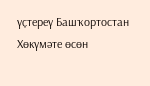үҫтереү Башҡортостан Хөкүмәте өсөн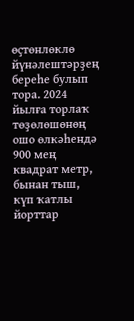өҫтөнлөклө йүнәлештәрҙең береһе булып тора. 2024 йылға торлаҡ төҙөлөшөнөң ошо өлкәһендә 900 мең квадрат метр, бынан тыш, күп ҡатлы йорттар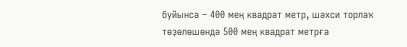буйынса – 400 мең квадрат метр, шәхси торлаҡ төҙөлөшөндә 500 мең квадрат метрға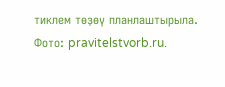тиклем төҙөү планлаштырыла.
Фото: pravitelstvorb.ru.